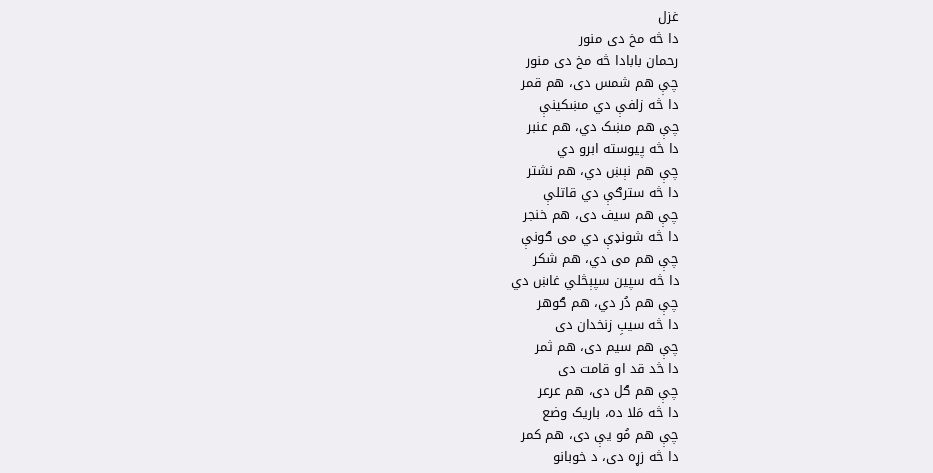غزل
دا څه مخ دی منور
رحمان بابادا څه مخ دی منور
چې هم شمس دی، هم قمر
دا څه زلفې دي مښکینې
چې هم مښک دي، هم عنبر
دا څه پیوسته ابرو دي
چې هم نېښ دي، هم نشتر
دا څه سترګې دي قاتلې
چې هم سیف دی، هم خنجر
دا څه شونډې دي می ګونې
چې هم می دي، هم شکر
دا څه سپین سپېڅلي غاښ دي
چې هم دُر دي، هم ګوهر
دا څه سیبِ زنخدان دی
چې هم سیم دی، هم ثمر
دا څد قد او قامت دی
چې هم ګل دی، هم عرعر
دا څه مَلا ده، باریک وضع
چې هم مُو یې دی، هم کمر
دا څه زړه دی، د خوبانو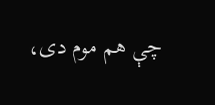چې هم موم دی،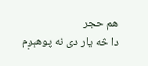هم حجر
دا څه یار دی نه پوهېږم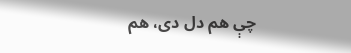چې هم دل دی، هم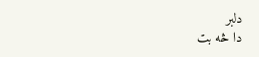دلبر
دا څه بت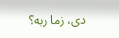دی، زما ربه؟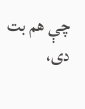چې هم بت دی،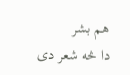هم بشر
دا څه شعر دی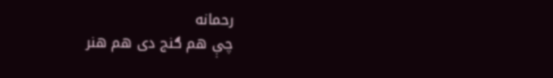رحمانه
چې هم ګنج دی هم هنر